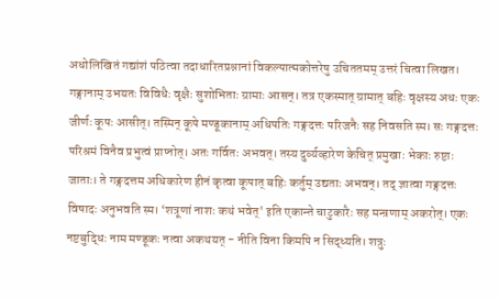अधोलिखितं गद्यांशं पठित्वा तदाधारितप्रश्नानां विकल्पात्मकोत्तरेषु उचिततमम् उत्तरं चित्वा लिखत।
गङ्गानाम् उभयतः विविधैः वृक्षैः सुशोभिताः ग्रामाः आसन्। तत्र एकस्मात् ग्रामात् बहिः वृक्षस्य अधः एकः जीर्णः कूपः आसीत्। तस्मिन् कूपे मण्डूकानाम् अधिपतिः गङ्गदत्तः परिजनैः सह निवसति स्म। सः गङ्गदत्तः परिश्रमं विनैव प्रभुत्वं प्राप्नोत्। अतः गर्वितः अभवत्। तस्य दुर्व्यव्हारेण केचित् प्रमुखाः भेकाः रुष्टाः जाताः। ते गङ्गदत्तम अधिकारेण हीनं कृत्वा कूपात् बहिः कर्तुम् उद्यताः अभवन्। तद् ज्ञात्वा गङ्गदत्तः विषादः अनुभवति स्म। ‘शत्रूणां नाशः कथं भवेत्' इति एकान्ते चाटुकारैः सह मन्त्रणाम् अकरोत्। एकः नष्टबुद्धिः नाम मण्डूकः नत्वा अकथयत् - नीति विना किमपि न सिद्ध्यति। शत्रुः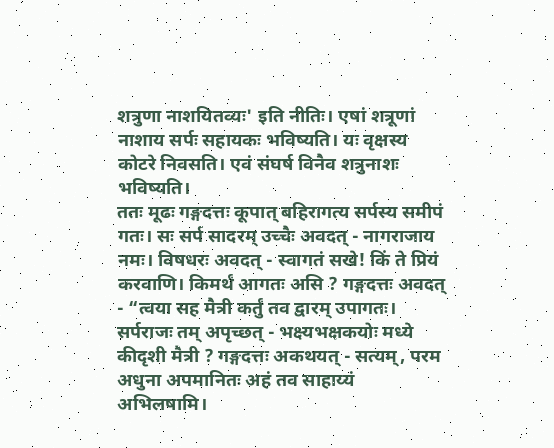शत्रुणा नाशयितव्यः' इति नीतिः। एषां शत्रूणां नाशाय सर्पः सहायकः भविष्यति। यः वृक्षस्य कोटरे निवसति। एवं संघर्ष विनैव शत्रुनाशः भविष्यति।
ततः मूढः गङ्गदत्तः कूपात् बहिरागत्य सर्पस्य समीपं गतः। सः सर्प सादरम् उच्चैः अवदत् - नागराजाय नमः। विषधरः अवदत् - स्वागतं सखे! किं ते प्रियं करवाणि। किमर्थं आगतः असि ? गङ्गदत्तः अवदत् - “त्वया सह मैत्री कर्तुं तव द्वारम् उपागतः। सर्पराजः तम् अपृच्छत् - भक्ष्यभक्षकयोः मध्ये कीदृशी मैत्री ? गङ्गदत्तः अकथयत् - सत्यम्, परम अधुना अपमानितः अहं तव साहाय्यं अभिलषामि।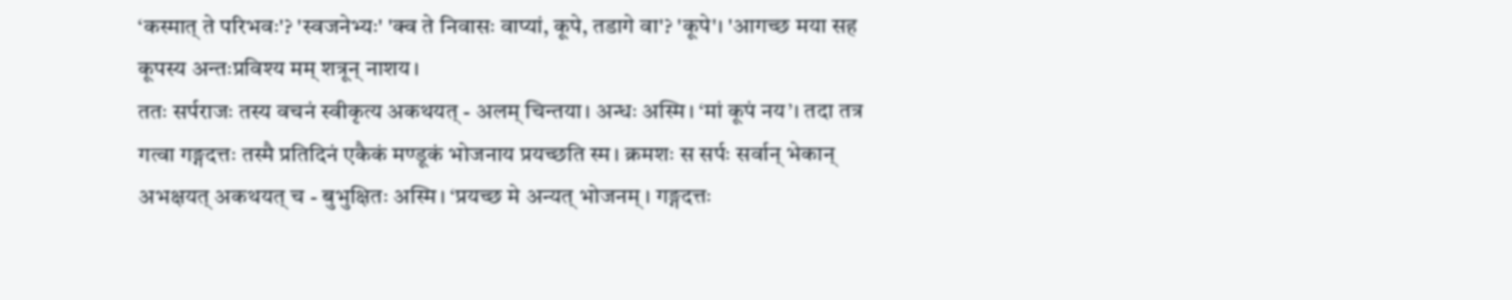‘कस्मात् ते परिभवः'? 'स्वजनेभ्यः' 'क्व ते निवासः वाप्यां, कूपे, तडागे वा'? 'कूपे'। 'आगच्छ मया सह कूपस्य अन्तःप्रविश्य मम् शत्रून् नाशय।
ततः सर्पराजः तस्य वचनं स्वीकृत्य अकथयत् - अलम् चिन्तया। अन्धः अस्मि। ‘मां कूपं नय’। तदा तत्र गत्वा गङ्गदत्तः तस्मै प्रतिदिनं एकैकं मण्डूकं भोजनाय प्रयच्छति स्म। क्रमशः स सर्पः सर्वान् भेकान् अभक्षयत् अकथयत् च - बुभुक्षितः अस्मि। ‘प्रयच्छ मे अन्यत् भोजनम्। गङ्गदत्तः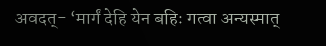अवदत्- ‘मार्गं देहि येन बहिः गत्वा अन्यस्मात्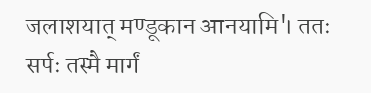जलाशयात् मण्डूकान आनयामि'। ततः सर्पः तस्मै मार्गं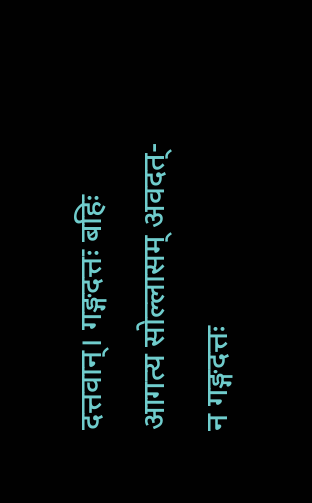दत्तवान्। गङ्गदत्तः बहिः आगत्य सोल्लासम् अवदत्- न गङ्गदत्तः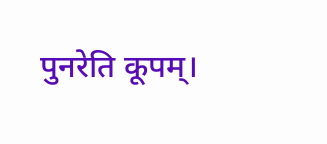पुनरेति कूपम्।